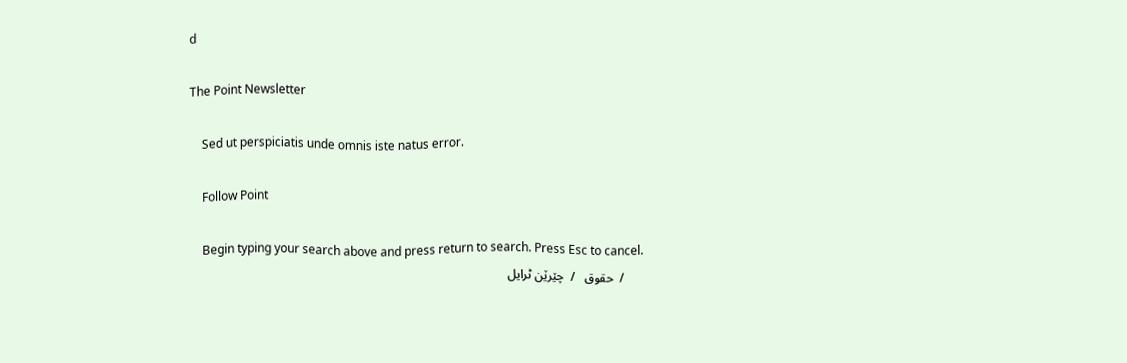d

The Point Newsletter

    Sed ut perspiciatis unde omnis iste natus error.

    Follow Point

    Begin typing your search above and press return to search. Press Esc to cancel.
      /  حقوق   /  چێرێن ٹرایل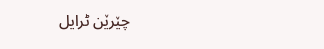چێرێن ٹرایل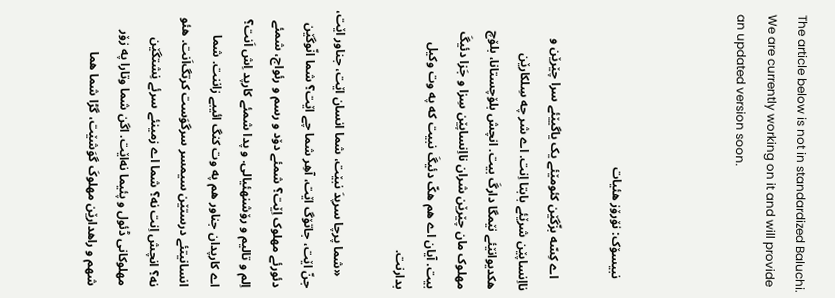The article below is not in standardized Baluchi. We are currently working on it and will provide an updated version soon.



    نبیسۆک: نۆرۆز هئیات

    اے کِسّه بزّگێن کئومێئے یک یاگیێئے سرا چێرێن و نااِنساپێن شرێئے بابتا اِنت. اے شر چه سِلکارێن هکدیوانێئے نێمگا دارگَ بیت. انچش بلۆچستانا، بلۆچ مهلوک مان چێرێن شران نااِنساپێن سِزا و جَزا دئیگَ بیت. آیان اے هم هکّ دئیگَ نبیت که په وت وکیل بدارنت.

    «شما پرچا سرپدَ نبێت، شما انسان اێت، جناور اێت، جنّ اێت، جاتۆگ اێت، آهِر شما چے اێت؟ شما انّوگێن دئورئے مهلوک اِێت؟ شمئے دۆد و رسم و رئواج، شمئے اِلم و تالیم و رۆشنهئیالی. و پدا شمئے کارپد اِش اَنت؟ اے کارپدان جناور هم په وت کنگ ائیبے زاننت. شما انسانیتئے درستێن سیمسر سرگوَست کرتگ‌اَنت. هئو نه؟ انچش اِنت نه؟ شما اے زمینئے سرئے نِشتگێن مهلوکانی ڈئول و پئیما نه‌اێت. اگن شما وتارا په زۆر شهم و راهدارێن مهلوکَ گوَشێت، گڑا شما هما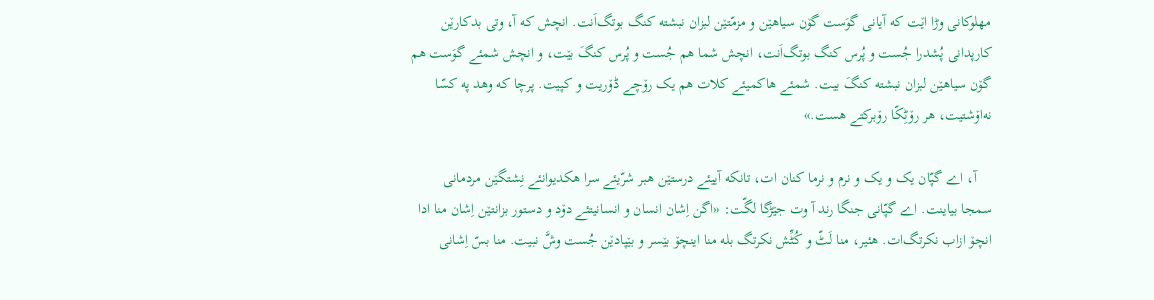مهلوکانی وڑا اێت که آیانی گوَست گۆن سیاهێن و مزمّتێن لبزان نبشته کنگ بوتگ‌اَنت. انچش که آ، وتی بدکارێن کارپدانی پُشدرا جُست و پُرس کنگ بوتگ‌اَنت، انچش شما هم جُست و پُرس کنگَ بێت، و انچش شمئے گوَست هم گۆن سیاهێن لبزان نبشته کنگَ بیت. شمئے هاکمیئے کلات هم یک رۆچے ڈۆریت و کپیت. پرچا که وهد په کسّا نه‌اۆشتیت، هر رۆٹِکّا رۆبرکتے هست.»

    آ، اے گپّان یک و یک و نرم و نرما کنان ات، تانکه آییئے درستێن هبر شرّیئے سرا هکدیوانئے نِشتگێن مردمانی سمجا بیاینت. اے گپّانی جنگا رند آ وت جێڑگا لگّت: «اگن اِشان انسان و انسانیتئے دۆد و دستور بزانتێن اِشان منا ادا انچۆ ازاب نکرتگ‌ات. هئیر، منا لَٹّ و کُٹِّش نکرتگ بله منا اینچۆ بێسر و بێپادێن جُست وشَّ نبیت. منا بسّ اِشانی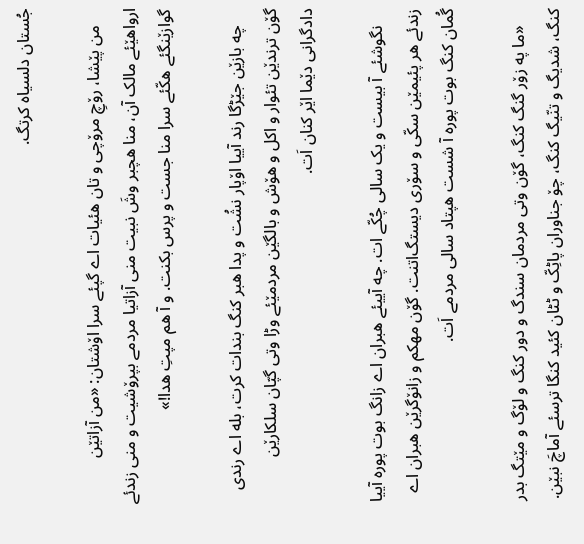جُستان دلسیاه کرتگ.

    من پێشا، رۆچِ مرۆچی و تان هئیات اے گپئے سرا اۆشتان: «من آزاتێن ارواهێئے مالک آن، منا هچبر وشَ نبیت منی آزاتیا مردمے بپرۆشیت و منی زندئے گوازێنگئے هکّئے سرا منا جست و پرس بکنت. و آ هم مپتِ هدا!»

    چه بازێن جێڑگا رند آییا اۆپار نشُت و پدا هبر کنگ بندات کرت، بله اے رندی گۆن ترندێن تئوار و اکل و هۆش و بالگێن مردمێئے وڑا وتی گپّان سلکارێن دادگرانی دێما اێر کنان اَت.

    نگوشئے آ بیست و یک سالی چُکّے ات. چه آییئے هبران اے زانگ بوت پوره آییا زندئے هر پئیمێن سکّی و سۆری دیستگ‌اتنت. گۆن مهکم و زانۆگرێن هبران اے گُمان کنگ بوت پوره آ شست هپتاد سالی مردمے اَت.

    «ما په زۆر گنگ کنگ، گۆن وتی مردمان سندگ و دور کنگ و لۆگ و مێتگ بدر کنگ، شدیگ و تنّیگ کنگ، چۆ جناوران پاٹِکّ و ٹٹان کئید کنگا ترسئے آماچَ نبێن.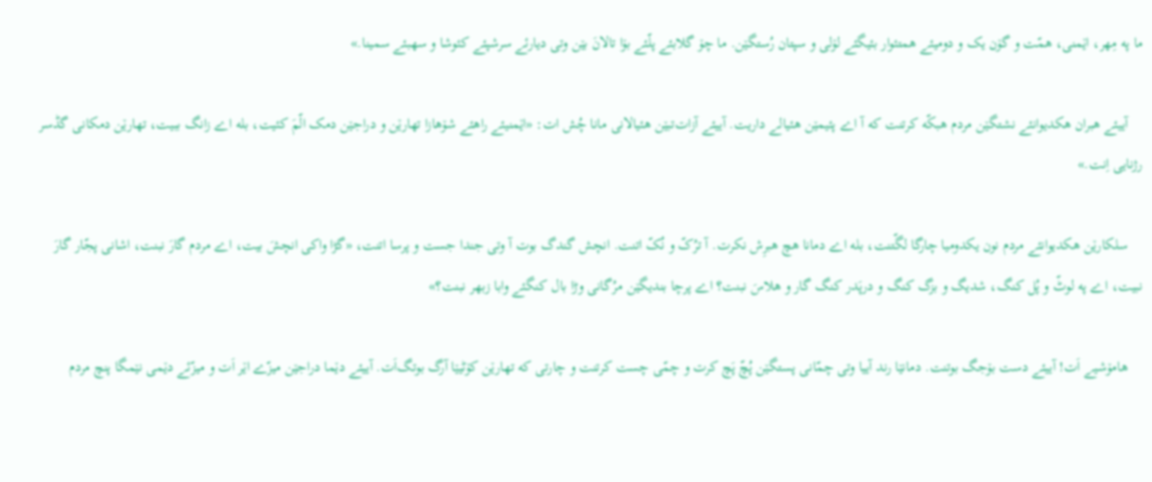ما په مِهر، اێمنی، همّت و گۆن یک و دومیئے همتئوار بئیگئے لۆلی و سپتان رُستگێن. ما چۆ گلابئے پلّئے بۆا تالانَ بێن وتی دیارئے سرشپئے کئوشا و سهبئے سمینا.»

    آییئے هبران هکدیوانئے نشتگێن مردم هبکّه کرتنت که آ اے پئیمێن هئیالے داریت. آییئے آزات‌تبێن هئیالانی مانا چُش ات: «اێمنیئے راهئے شۆهازا تهارێن و دراجێن دمک الّمَ کئیت، بله اے زانگ ببیت، تهارێن دمکانی گڈسر رژنایی اِنت.»

    سلکارێن هکدیوانئے مردم نون یکدومیا چارگا لگّتنت، بله اے دمانا هچ هبرِش نکرت. آ ترُکّ و نُکّ اتنت. انچش گندگ بوت آ وتی جندا جست و پرسا اتنت، «گڑا واکی انچشَ بیت، اے مردم گارَ نبنت، اشانی پجّار گارَ نبیت، اے په لوٹّ و پُل کنگ، شدیگ و بزگ کنگ و درپَدر کنگ گار و هلاسَ نبنت؟ اے پرچا بندیگێن مرُگانی وڑا بال کنگئے وابا زبهر نبنت؟»

    هامۆشیے اَت! آییئے دست بۆجگ بوتنت. دمانێا رند آییا وتی چمّانی پستگێن پُچّ پَچ کرت و چمّی چست کرتنت و چارتی که تهارێن کۆٹیێا آرگ بوتگ‌اَت. آییئے دێما دراجێن میزّے اێر اَت و میزّئے دێمی نێمگا پنچ مردم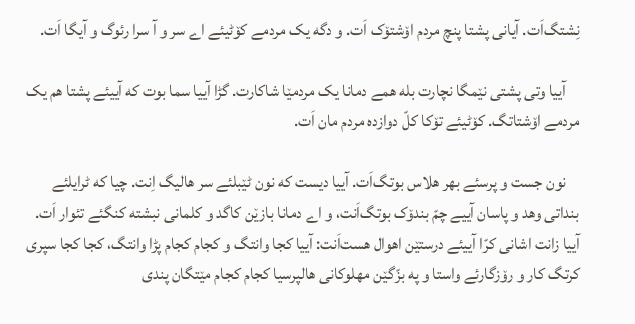نِشتگ‌اَت. آیانی پشتا پنچ مردم اۆشتۆک اَت. و دگه یک مردمے کۆٹیئے اے سر و آ سرا رئوگ و آیگا اَت.

    آییا وتی پشتی نێمگا نچارت بله همے دمانا یک مردمێا شاکارت. گڑا آییا سما بوت که آییئے پشتا هم یک مردمے اۆشتاتگ. کۆٹیئے تۆکا کلّ دوازده مردم مان اَت.

    نون جست و پرسئے بهر هلاس بوتگ‌اَت. آییا دیست که نون ٹێبلئے سر هالیگ اِنت. چیا که ٹرایلئے بنداتی وهد و پاسان آییے چمّ بندۆک بوتگ‌اَنت، و اے دمانا بازێن کاگد و کلمانی نبشته کنگئے تئوار اَت. آییا زانت اشانی کرّا آییئے درستێن اهوال هست‌اَنت: آییا کجا وانتگ و کجام کجام پڑا وانتگ، کجا کجا سپری کرتگ کار و رۆزگارئے واستا و په بزّگێن مهلوکانی هالپرسیا کجام کجام مێتگان پندی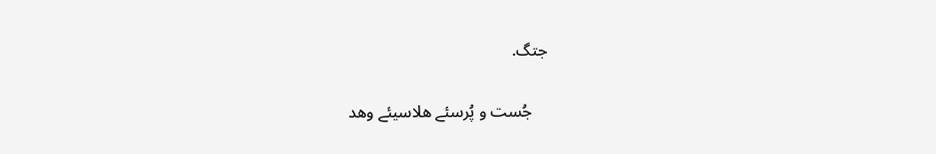جتگ.

    جُست و پُرسئے هلاسیئے وهد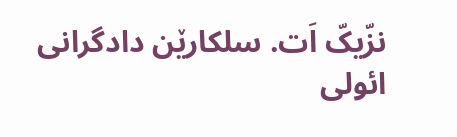نزّیکّ اَت. سلکارێن دادگرانی ائولی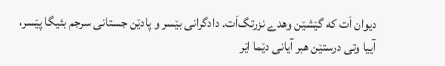دیوان اَت که گێشێن وهدے نزرتگ‌اَت. دادگرانی بێسر و پادێن جستانی سرجم بئیگا پێسر، آییا وتی درستێن هبر آیانی دێما اێر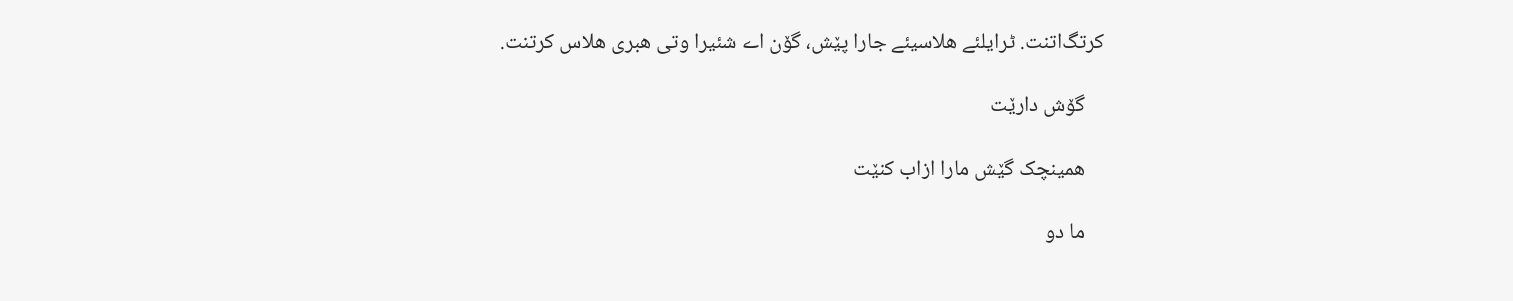کرتگ‌اتنت. ٹرایلئے هلاسیئے جارا پێش، گۆن اے شئیرا وتی هبری هلاس کرتنت.

    گۆش دارێت

    همینچک گێش مارا ازاب کنێت

    ما دو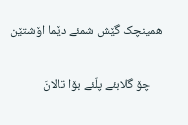همینچک گێش شمئے دێما اۆشتێن

    چۆ گلابئے پلّئے بۆا تالانَ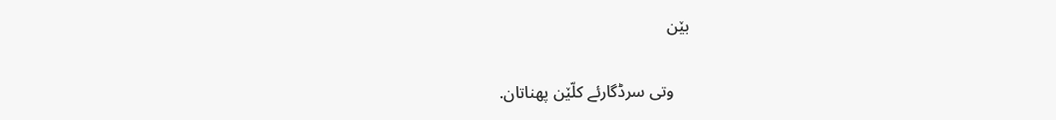بێن

    وتی سرڈگارئے کلّێن پهناتان.